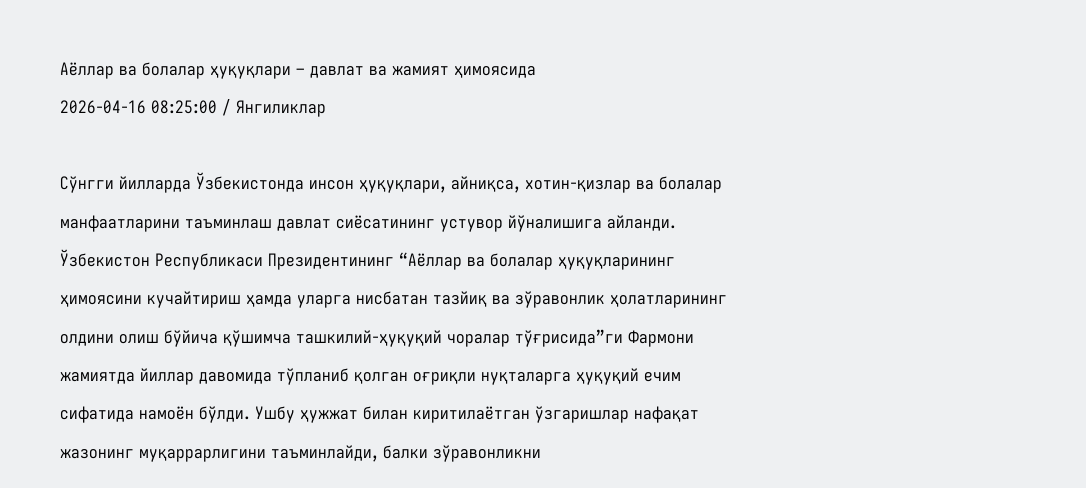Аёллар ва болалар ҳуқуқлари – давлат ва жамият ҳимоясида
2026-04-16 08:25:00 / Янгиликлар

Сўнгги йилларда Ўзбекистонда инсон ҳуқуқлари, айниқса, хотин-қизлар ва болалар манфаатларини таъминлаш давлат сиёсатининг устувор йўналишига айланди. Ўзбекистон Республикаси Президентининг “Аёллар ва болалар ҳуқуқларининг ҳимоясини кучайтириш ҳамда уларга нисбатан тазйиқ ва зўравонлик ҳолатларининг олдини олиш бўйича қўшимча ташкилий-ҳуқуқий чоралар тўғрисида”ги Фармони жамиятда йиллар давомида тўпланиб қолган оғриқли нуқталарга ҳуқуқий ечим сифатида намоён бўлди. Ушбу ҳужжат билан киритилаётган ўзгаришлар нафақат жазонинг муқаррарлигини таъминлайди, балки зўравонликни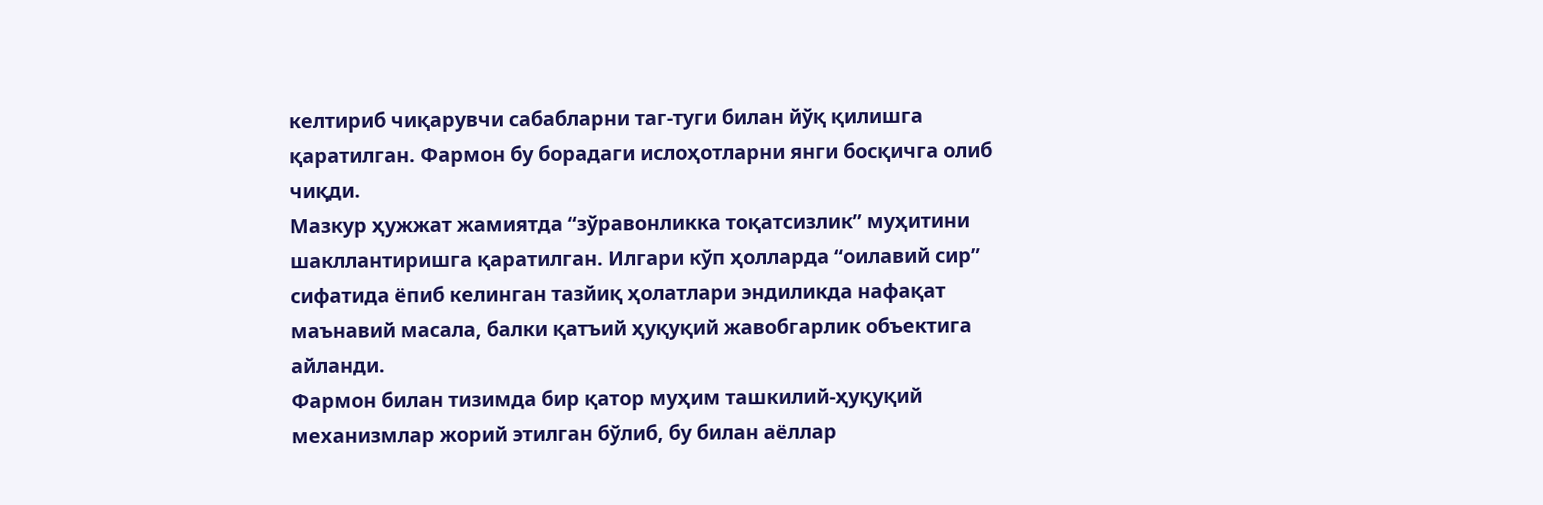келтириб чиқарувчи сабабларни таг-туги билан йўқ қилишга қаратилган. Фармон бу борадаги ислоҳотларни янги босқичга олиб чиқди.
Мазкур ҳужжат жамиятда “зўравонликка тоқатсизлик” муҳитини шакллантиришга қаратилган. Илгари кўп ҳолларда “оилавий сир” сифатида ёпиб келинган тазйиқ ҳолатлари эндиликда нафақат маънавий масала, балки қатъий ҳуқуқий жавобгарлик объектига айланди.
Фармон билан тизимда бир қатор муҳим ташкилий-ҳуқуқий механизмлар жорий этилган бўлиб, бу билан аёллар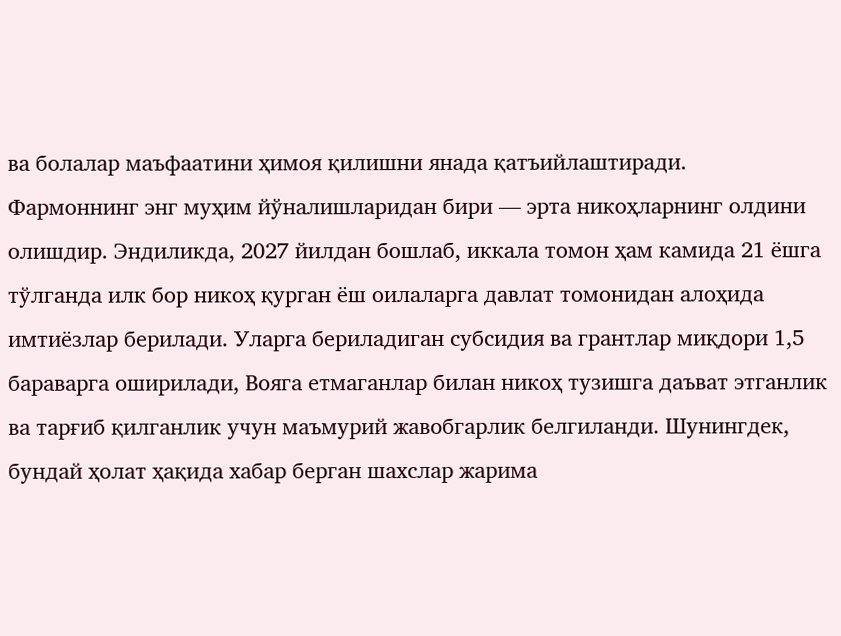ва болалар маъфаатини ҳимоя қилишни янада қатъийлаштиради.
Фармоннинг энг муҳим йўналишларидан бири — эрта никоҳларнинг олдини олишдир. Эндиликда, 2027 йилдан бошлаб, иккала томон ҳам камида 21 ёшга тўлганда илк бор никоҳ қурган ёш оилаларга давлат томонидан алоҳида имтиёзлар берилади. Уларга бериладиган субсидия ва грантлар миқдори 1,5 бараварга оширилади, Вояга етмаганлар билан никоҳ тузишга даъват этганлик ва тарғиб қилганлик учун маъмурий жавобгарлик белгиланди. Шунингдек, бундай ҳолат ҳақида хабар берган шахслар жарима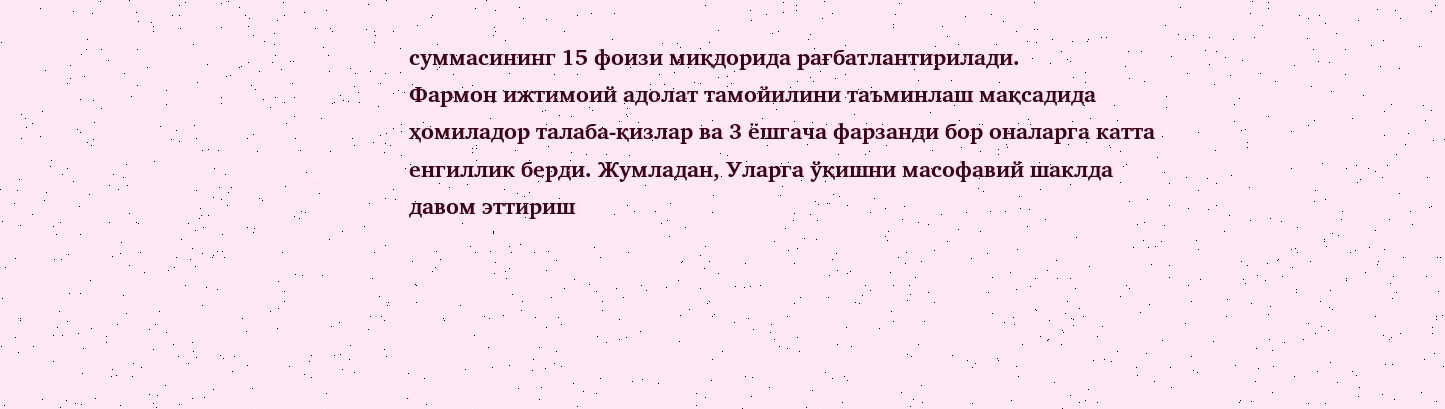суммасининг 15 фоизи миқдорида рағбатлантирилади.
Фармон ижтимоий адолат тамойилини таъминлаш мақсадида ҳомиладор талаба-қизлар ва 3 ёшгача фарзанди бор оналарга катта енгиллик берди. Жумладан, Уларга ўқишни масофавий шаклда давом эттириш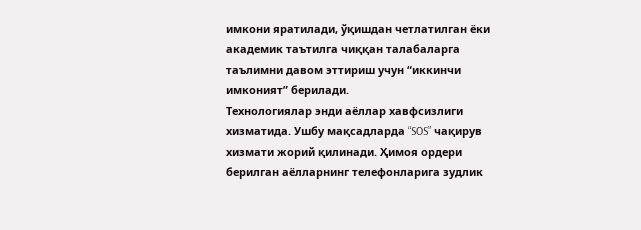имкони яратилади, ўқишдан четлатилган ёки академик таътилга чиққан талабаларга таълимни давом эттириш учун “иккинчи имконият” берилади.
Технологиялар энди аёллар хавфсизлиги хизматида. Ушбу мақсадларда “SOS” чақирув хизмати жорий қилинади. Ҳимоя ордери берилган аёлларнинг телефонларига зудлик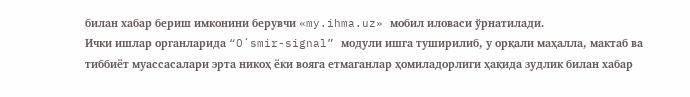билан хабар бериш имконини берувчи «my.ihma.uz» мобил иловаси ўрнатилади.
Ички ишлар органларида “Oʻsmir-signal” модули ишга туширилиб, у орқали маҳалла, мактаб ва тиббиёт муассасалари эрта никоҳ ёки вояга етмаганлар ҳомиладорлиги ҳақида зудлик билан хабар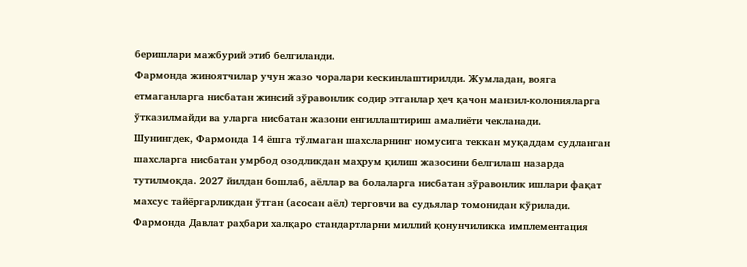беришлари мажбурий этиб белгиланди.
Фармонда жиноятчилар учун жазо чоралари кескинлаштирилди. Жумладан, вояга етмаганларга нисбатан жинсий зўравонлик содир этганлар ҳеч қачон манзил-колонияларга ўтказилмайди ва уларга нисбатан жазони енгиллаштириш амалиёти чекланади.
Шунингдек, Фармонда 14 ёшга тўлмаган шахсларнинг номусига теккан муқаддам судланган шахсларга нисбатан умрбод озодликдан маҳрум қилиш жазосини белгилаш назарда тутилмоқда. 2027 йилдан бошлаб, аёллар ва болаларга нисбатан зўравонлик ишлари фақат махсус тайёргарликдан ўтган (асосан аёл) терговчи ва судьялар томонидан кўрилади.
Фармонда Давлат раҳбари халқаро стандартларни миллий қонунчиликка имплементация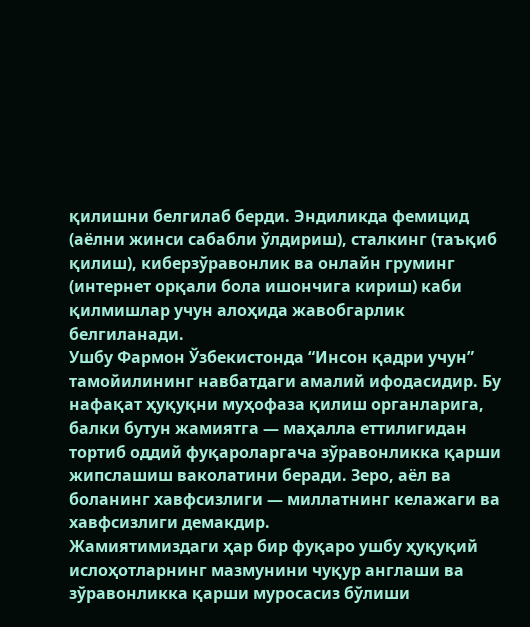қилишни белгилаб берди. Эндиликда фемицид (аёлни жинси сабабли ўлдириш), сталкинг (таъқиб қилиш), киберзўравонлик ва онлайн груминг (интернет орқали бола ишончига кириш) каби қилмишлар учун алоҳида жавобгарлик белгиланади.
Ушбу Фармон Ўзбекистонда “Инсон қадри учун” тамойилининг навбатдаги амалий ифодасидир. Бу нафақат ҳуқуқни муҳофаза қилиш органларига, балки бутун жамиятга — маҳалла еттилигидан тортиб оддий фуқароларгача зўравонликка қарши жипслашиш ваколатини беради. Зеро, аёл ва боланинг хавфсизлиги — миллатнинг келажаги ва хавфсизлиги демакдир.
Жамиятимиздаги ҳар бир фуқаро ушбу ҳуқуқий ислоҳотларнинг мазмунини чуқур англаши ва зўравонликка қарши муросасиз бўлиши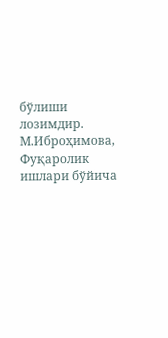бўлиши лозимдир.
М.Иброҳимова,
Фуқаролик ишлари бўйича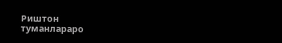Риштон
туманлараро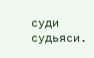суди судьяси.